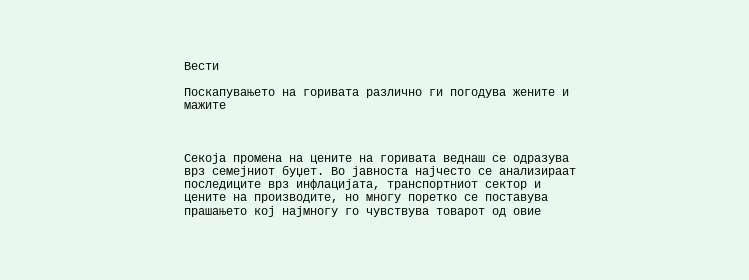Вести

Поскапувањето на горивата различно ги погодува жените и мажите



Секоја промена на цените на горивата веднаш се одразува врз семејниот буџет. Во јавноста најчесто се анализираат последиците врз инфлацијата, транспортниот сектор и цените на производите, но многу поретко се поставува прашањето кој најмногу го чувствува товарот од овие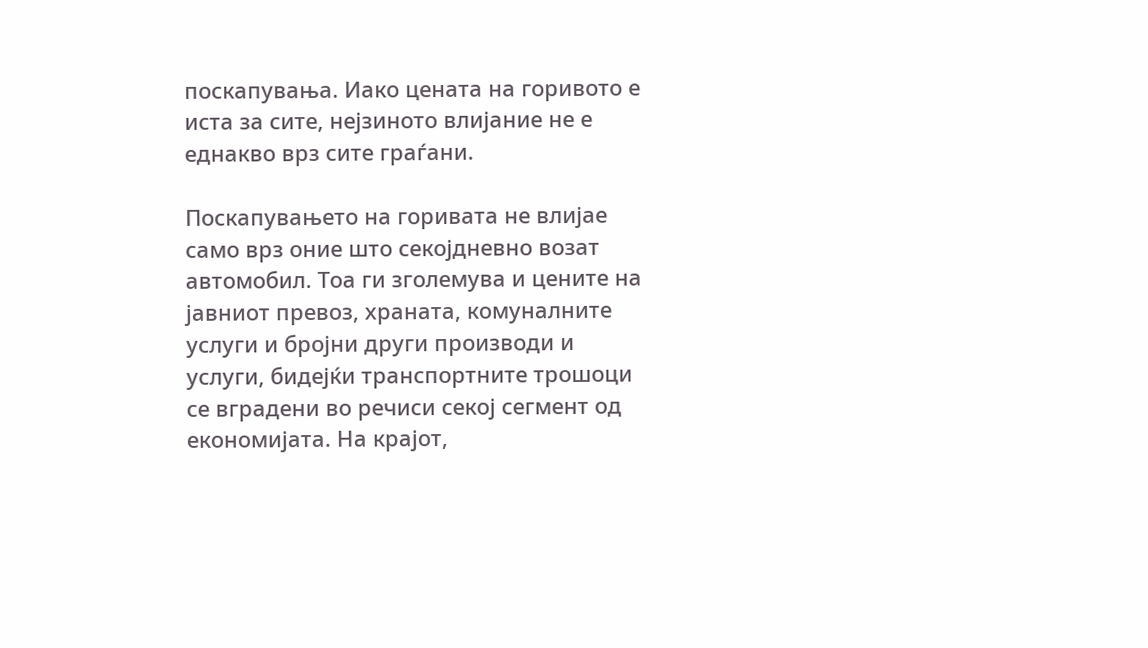поскапувања. Иако цената на горивото е иста за сите, нејзиното влијание не е еднакво врз сите граѓани.

Поскапувањето на горивата не влијае само врз оние што секојдневно возат автомобил. Тоа ги зголемува и цените на јавниот превоз, храната, комуналните услуги и бројни други производи и услуги, бидејќи транспортните трошоци се вградени во речиси секој сегмент од економијата. На крајот,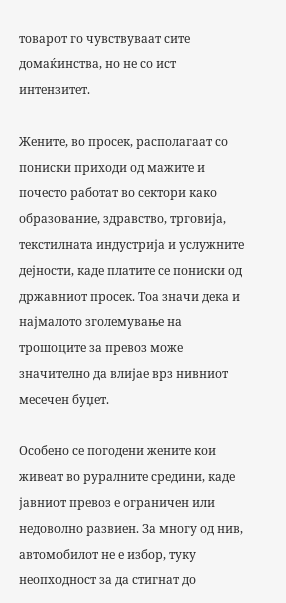товарот го чувствуваат сите домаќинства, но не со ист интензитет.

Жените, во просек, располагаат со пониски приходи од мажите и почесто работат во сектори како образование, здравство, трговија, текстилната индустрија и услужните дејности, каде платите се пониски од државниот просек. Тоа значи дека и најмалото зголемување на трошоците за превоз може значително да влијае врз нивниот месечен буџет.

Особено се погодени жените кои живеат во руралните средини, каде јавниот превоз е ограничен или недоволно развиен. За многу од нив, автомобилот не е избор, туку неопходност за да стигнат до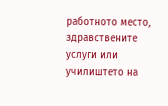работното место, здравствените услуги или училиштето на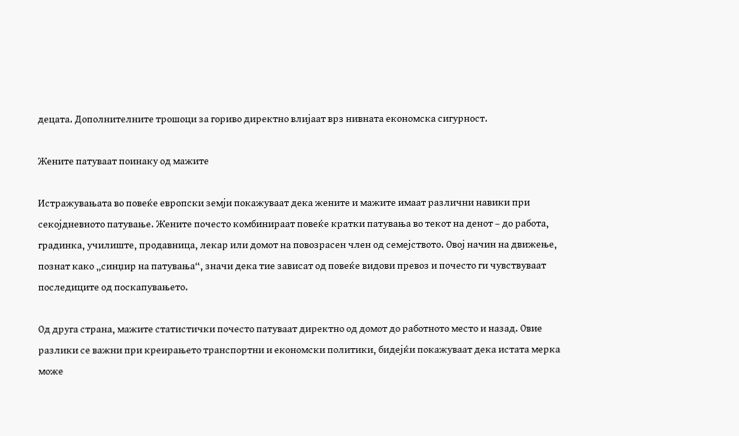децата. Дополнителните трошоци за гориво директно влијаат врз нивната економска сигурност.

Жените патуваат поинаку од мажите

Истражувањата во повеќе европски земји покажуваат дека жените и мажите имаат различни навики при секојдневното патување. Жените почесто комбинираат повеќе кратки патувања во текот на денот – до работа, градинка, училиште, продавница, лекар или домот на повозрасен член од семејството. Овој начин на движење, познат како „синџир на патувања“, значи дека тие зависат од повеќе видови превоз и почесто ги чувствуваат последиците од поскапувањето.

Од друга страна, мажите статистички почесто патуваат директно од домот до работното место и назад. Овие разлики се важни при креирањето транспортни и економски политики, бидејќи покажуваат дека истата мерка може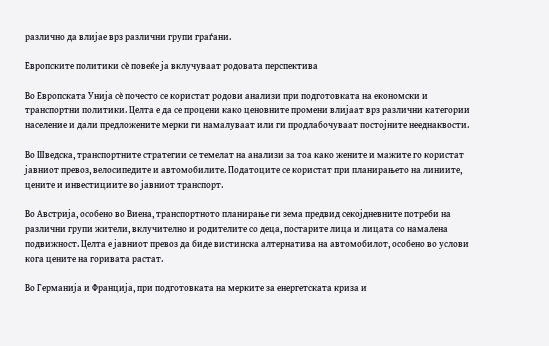различно да влијае врз различни групи граѓани.

Европските политики сè повеќе ја вклучуваат родовата перспектива

Во Европската Унија сè почесто се користат родови анализи при подготовката на економски и транспортни политики. Целта е да се процени како ценовните промени влијаат врз различни категории население и дали предложените мерки ги намалуваат или ги продлабочуваат постојните нееднаквости.

Во Шведска, транспортните стратегии се темелат на анализи за тоа како жените и мажите го користат јавниот превоз, велосипедите и автомобилите. Податоците се користат при планирањето на линиите, цените и инвестициите во јавниот транспорт.

Во Австрија, особено во Виена, транспортното планирање ги зема предвид секојдневните потреби на различни групи жители, вклучително и родителите со деца, постарите лица и лицата со намалена подвижност. Целта е јавниот превоз да биде вистинска алтернатива на автомобилот, особено во услови кога цените на горивата растат.

Во Германија и Франција, при подготовката на мерките за енергетската криза и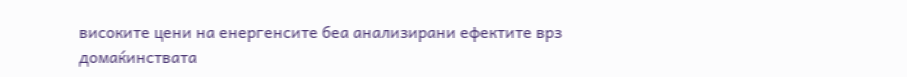високите цени на енергенсите беа анализирани ефектите врз домаќинствата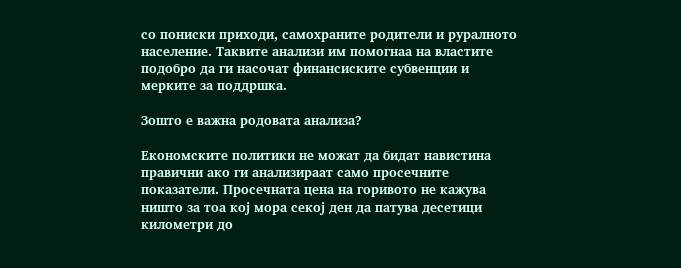со пониски приходи, самохраните родители и руралното население. Таквите анализи им помогнаа на властите подобро да ги насочат финансиските субвенции и мерките за поддршка.

Зошто е важна родовата анализа?

Економските политики не можат да бидат навистина правични ако ги анализираат само просечните показатели. Просечната цена на горивото не кажува ништо за тоа кој мора секој ден да патува десетици километри до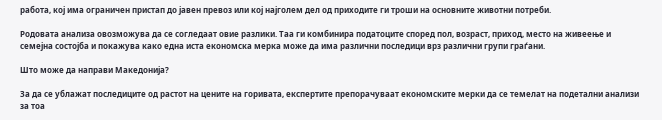работа, кој има ограничен пристап до јавен превоз или кој најголем дел од приходите ги троши на основните животни потреби.

Родовата анализа овозможува да се согледаат овие разлики. Таа ги комбинира податоците според пол, возраст, приход, место на живеење и семејна состојба и покажува како една иста економска мерка може да има различни последици врз различни групи граѓани.

Што може да направи Македонија?

За да се ублажат последиците од растот на цените на горивата, експертите препорачуваат економските мерки да се темелат на подетални анализи за тоа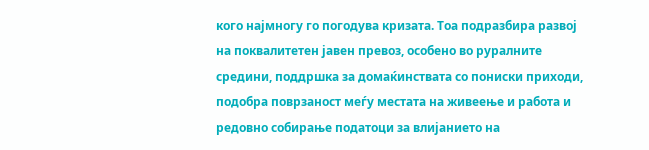кого најмногу го погодува кризата. Тоа подразбира развој на поквалитетен јавен превоз, особено во руралните средини, поддршка за домаќинствата со пониски приходи, подобра поврзаност меѓу местата на живеење и работа и редовно собирање податоци за влијанието на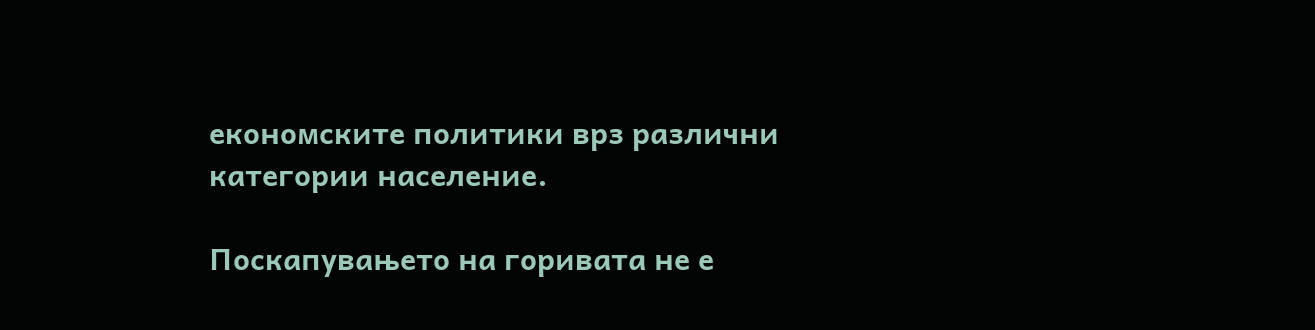економските политики врз различни категории население.

Поскапувањето на горивата не е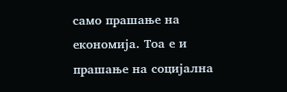само прашање на економија. Тоа е и прашање на социјална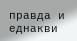правда и еднакви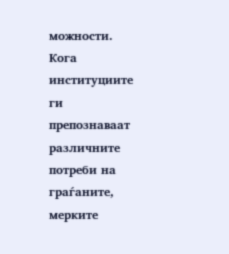можности. Кога институциите ги препознаваат различните потреби на граѓаните, мерките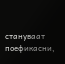стануваат поефикасни,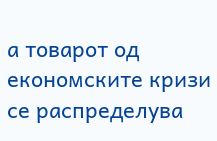а товарот од економските кризи се распределува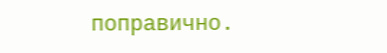поправично.